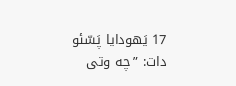17 یَهودایا پَسّئو دات: ”چه وتی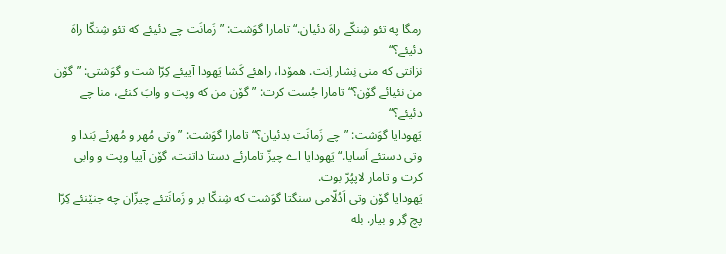رمگا په تئو شِنکّے راهَ دئیان.“ تامارا گوَشت: ”زَمانَت چے دئیئے که تئو شِنکّا راهَ دئیئے؟“
نزانتی که منی نِشار اِنت. همۆدا، راهئے کَشا یَهودا آییئے کِرّا شت و گوَشتی: ”گۆن من نئیائے گۆن؟“ تامارا جُست کرت: ”گۆن من که وپت و وابَ کنئے، منا چے دئیئے؟“
یَهودایا گوَشت: ”چے زَمانَت بدئیان؟“ تامارا گوَشت: ”وتی مُهر و مُهرئے بَندا و وتی دستئے اَسایا.“ یَهودایا اے چیزّ تامارئے دستا داتنت، گۆن آییا وپت و وابی کرت و تامار لاپپُرّ بوت.
یَهودایا گۆن وتی اَدُلّامی سنگتا گوَشت که شِنکّا بر و زَمانَتئے چیزّان چه جنێنئے کِرّا پچ گِر و بیار. بله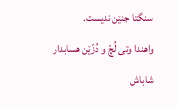سنگتا جنێن ندیست.
واهندا وتی لُچّ و دُزّێن هسابدار شاباش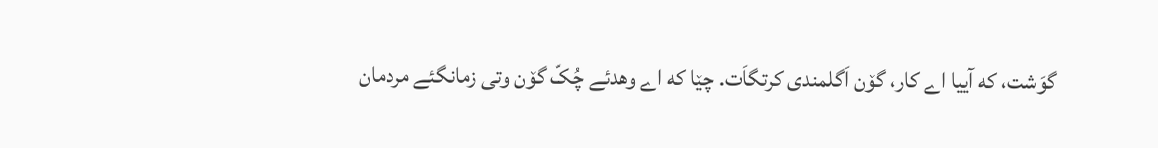گوَشت، که آییا اے کار، گۆن اَگلمندی کرتگاَت. چێا که اے وهدئے چُکّ گۆن وتی زمانگئے مردمان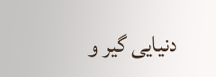دنیایی گیر و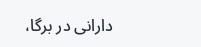دارانی در برگا،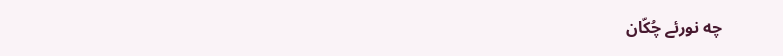چه نورئے چُکّان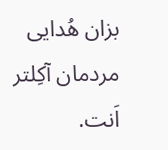بزان هُدایی مردمان آکِلتر اَنت.